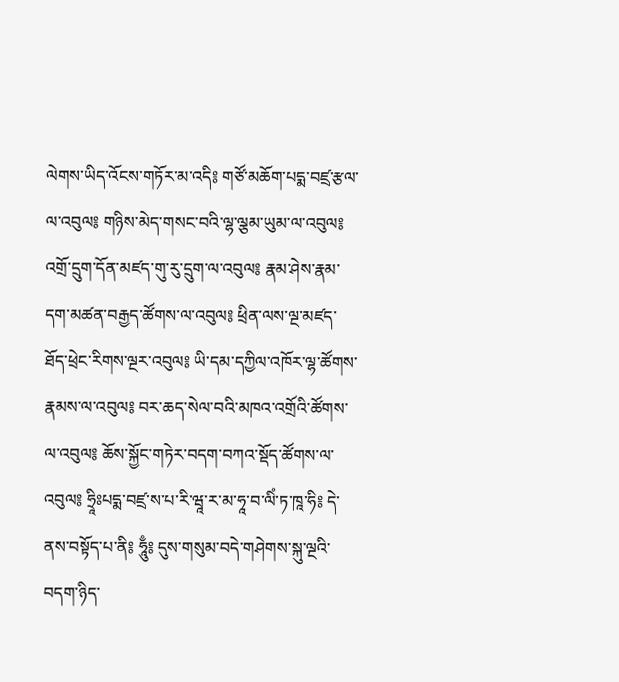ལེགས་ཡིད་འོངས་གཏོར་མ་འདི༔ གཙོ་མཆོག་པདྨ་བཛྲ་རྩལ་ལ་འབུལ༔ གཉིས་མེད་གསང་བའི་ལྷ་ལྕམ་ཡུམ་ལ་འབུལ༔ འགྲོ་དྲུག་དོན་མཛད་གུ་རུ་དྲུག་ལ་འབུལ༔ རྣམ་ཤེས་རྣམ་དག་མཚན་བརྒྱད་ཚོགས་ལ་འབུལ༔ ཕྲིན་ལས་ལྔ་མཛད་ཐོད་ཕྲེང་རིགས་ལྔར་འབུལ༔ ཡི་དམ་དཀྱིལ་འཁོར་ལྷ་ཚོགས་རྣམས་ལ་འབུལ༔ བར་ཆད་སེལ་བའི་མཁའ་འགྲོའི་ཚོགས་ལ་འབུལ༔ ཆོས་སྐྱོང་གཏེར་བདག་བཀའ་སྡོད་ཚོགས་ལ་འབུལ༔ ཧྲཱིཿཔདྨ་བཛྲ་ས་པ་རི་ཝཱ་ར་མ་ཧཱ་བ་ལིཾ་ཏ་ཁཱ་ཧི༔ དེ་ནས་བསྟོད་པ་ནི༔ ཧཱུྃ༔ དུས་གསུམ་བདེ་གཤེགས་སྐུ་ལྔའི་བདག་ཉིད་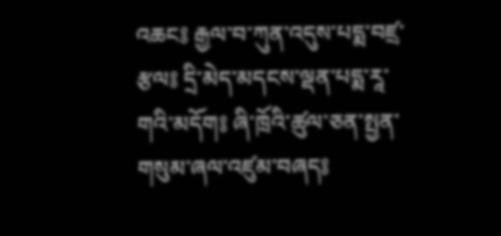འཆང༔ རྒྱལ་བ་ཀུན་འདུས་པདྨ་བཛྲ་རྩལ༔ དྲི་མེད་མདངས་ལྡན་པདྨ་རཱ་གའི་མདོག༔ ཞི་ཁྲོའི་ཚུལ་ཅན་སྤྱན་གསུམ་ཞལ་འཛུམ་བཞད༔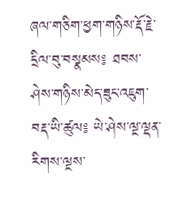ཞལ་གཅིག་ཕྱག་གཉིས་རྡོ་རྗེ་དྲིལ་བུ་བསྣམས༔ ཐབས་ཤེས་གཉིས་མེད་ཟུང་འཇུག་བརྡ་ཡི་ཚུལ༔ ཡེ་ཤེས་ལྔ་ལྡན་རིགས་ལྔས་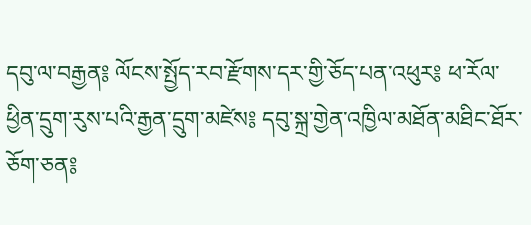དབུ་ལ་བརྒྱན༔ ལོངས་སྤྱོད་རབ་རྫོགས་དར་གྱི་ཅོད་པན་འཕུར༔ ཕ་རོལ་ཕྱིན་དྲུག་རུས་པའི་རྒྱན་དྲུག་མཛེས༔ དབུ་སྐྲ་གྱེན་འཁྱིལ་མཐོན་མཐིང་ཐོར་ཅོག་ཅན༔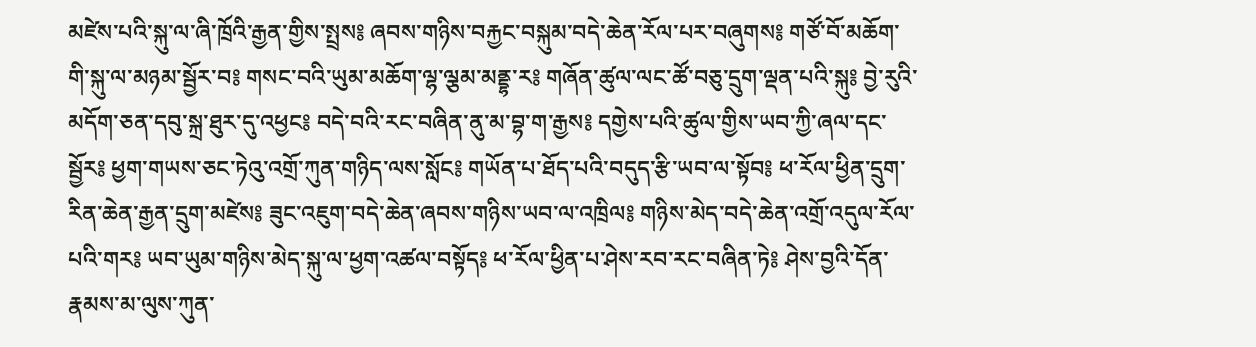མཛེས་པའི་སྐུ་ལ་ཞི་ཁྲོའི་རྒྱན་གྱིས་སྤྲས༔ ཞབས་གཉིས་བརྐྱང་བསྐུམ་བདེ་ཆེན་རོལ་པར་བཞུགས༔ གཙོ་བོ་མཆོག་གི་སྐུ་ལ་མཉམ་སྦྱོར་བ༔ གསང་བའི་ཡུམ་མཆོག་ལྷ་ལྕམ་མནྡྷ་ར༔ གཞོན་ཚུལ་ལང་ཚོ་བཅུ་དྲུག་ལྡན་པའི་སྐུ༔ བྱེ་རུའི་མདོག་ཅན་དབུ་སྐྲ་ཐུར་དུ་འཕྱང༔ བདེ་བའི་རང་བཞིན་ནུ་མ་བྷ་ག་རྒྱས༔ དགྱེས་པའི་ཚུལ་གྱིས་ཡབ་ཀྱི་ཞལ་དང་སྦྱོར༔ ཕྱག་གཡས་ཅང་ཏེའུ་འགྲོ་ཀུན་གཉིད་ལས་སློང༔ གཡོན་པ་ཐོད་པའི་བདུད་རྩི་ཡབ་ལ་སྟོབ༔ ཕ་རོལ་ཕྱིན་དྲུག་རིན་ཆེན་རྒྱན་དྲུག་མཛེས༔ ཟུང་འཇུག་བདེ་ཆེན་ཞབས་གཉིས་ཡབ་ལ་འཁྲིལ༔ གཉིས་མེད་བདེ་ཆེན་འགྲོ་འདུལ་རོལ་པའི་གར༔ ཡབ་ཡུམ་གཉིས་མེད་སྐུ་ལ་ཕྱག་འཚལ་བསྟོད༔ ཕ་རོལ་ཕྱིན་པ་ཤེས་རབ་རང་བཞིན་ཏེ༔ ཤེས་བྱའི་དོན་རྣམས་མ་ལུས་ཀུན་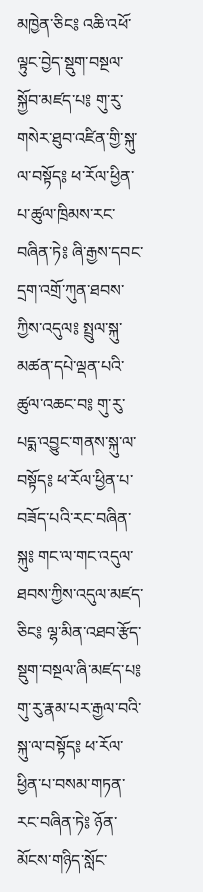མཁྱེན་ཅིང༔ འཆི་འཕོ་ལྟུང་བྱེད་སྡུག་བསྔལ་སྐྱོབ་མཛད་པ༔ གུ་རུ་གསེར་ཐུབ་འཛིན་གྱི་སྐུ་ལ་བསྟོད༔ ཕ་རོལ་ཕྱིན་པ་ཚུལ་ཁྲིམས་རང་བཞིན་ཏེ༔ ཞི་རྒྱས་དབང་དྲག་འགྲོ་ཀུན་ཐབས་ཀྱིས་འདུལ༔ སྤྲུལ་སྐུ་མཚན་དཔེ་ལྡན་པའི་ཚུལ་འཆང་བ༔ གུ་རུ་པདྨ་འབྱུང་གནས་སྐུ་ལ་བསྟོད༔ ཕ་རོལ་ཕྱིན་པ་བཟོད་པའི་རང་བཞིན་སྐུ༔ གང་ལ་གང་འདུལ་ཐབས་ཀྱིས་འདུལ་མཛད་ཅིང༔ ལྷ་མིན་འཐབ་རྩོད་སྡུག་བསྔལ་ཞི་མཛད་པ༔ གུ་རུ་རྣམ་པར་རྒྱལ་བའི་སྐུ་ལ་བསྟོད༔ ཕ་རོལ་ཕྱིན་པ་བསམ་གཏན་རང་བཞིན་ཏེ༔ ཉོན་མོངས་གཉིད་སློང་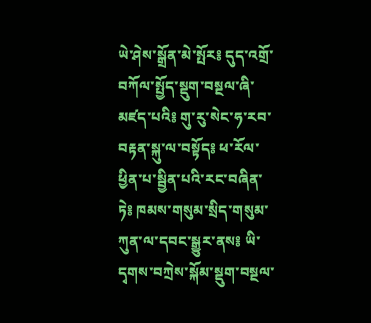ཡེ་ཤེས་སྒྲོན་མེ་སྤོར༔ དུད་འགྲོ་བཀོལ་སྤྱོད་སྡུག་བསྔལ་ཞི་མཛད་པའི༔ གུ་རུ་སེང་ཧ་རབ་བརྟན་སྐུ་ལ་བསྟོད༔ ཕ་རོལ་ཕྱིན་པ་སྦྱིན་པའི་རང་བཞིན་ཏེ༔ ཁམས་གསུམ་སྲིད་གསུམ་ཀུན་ལ་དབང་སྒྱུར་ནས༔ ཡི་དྭགས་བཀྲེས་སྐོམ་སྡུག་བསྔལ་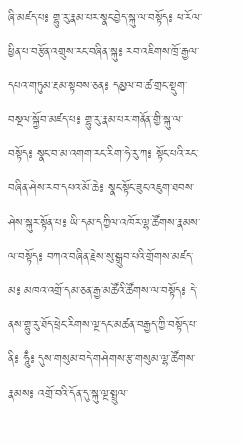ཞི་མཛད་པ༔ གྷུ་རུ་རྣམ་པར་སྣང་བྱེད་སྐུ་ལ་བསྟོད༔ ཕ་རོལ་ཕྱིན་པ་བརྩོན་འགྲུས་རང་བཞིན་སྐུ༔ རབ་འཇིགས་ཁྲོ་རྒྱལ་དཔའ་གཏུམ་རྔམ་སྟབས་ཅན༔ དམྱལ་བ་ཚ་གྲང་སྡུག་བསྔལ་སྐྱོབ་མཛད་པ༔ གྷུ་རུ་རྣམ་པར་གནོན་གྱི་སྐུ་ལ་བསྟོད༔ སྣང་བ་མ་འགག་རང་རིག་ཧེ་རུ་ཀ༔ སྟོང་པའི་རང་བཞིན་ཤེས་རབ་དཔའ་མོ་ཆེ༔ སྣང་སྟོང་ཟུང་འཇུག་ཐབས་ཤེས་སྐུར་སྟོན་པ༔ ཡི་དམ་དཀྱིལ་འཁོར་ལྷ་ཚོགས་རྣམས་ལ་བསྟོད༔ བཀའ་བཞིན་རྗེས་སུ་སྒྲུབ་པའི་གྲོགས་མཛད་མ༔ མཁའ་འགྲོ་དམ་ཅན་རྒྱ་མཚོའི་ཚོགས་ལ་བསྟོད༔ དེ་ནས་གྷུ་རུ་ཐོད་ཕྲེང་རིགས་ལྔ་དང་མཚན་བརྒྱད་ཀྱི་བསྟོད་པ་ནི༔ ཧཱུྃ༔ དུས་གསུམ་བདེ་གཤེགས་རྩ་གསུམ་ལྷ་ཚོགས་རྣམས༔ འགྲོ་བའི་དོན་དུ་སྐུ་ལྔ་སྤྲུལ་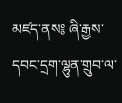མཛད་ནས༔ ཞི་རྒྱས་དབང་དྲག་ལྷུན་གྲུབ་ལ་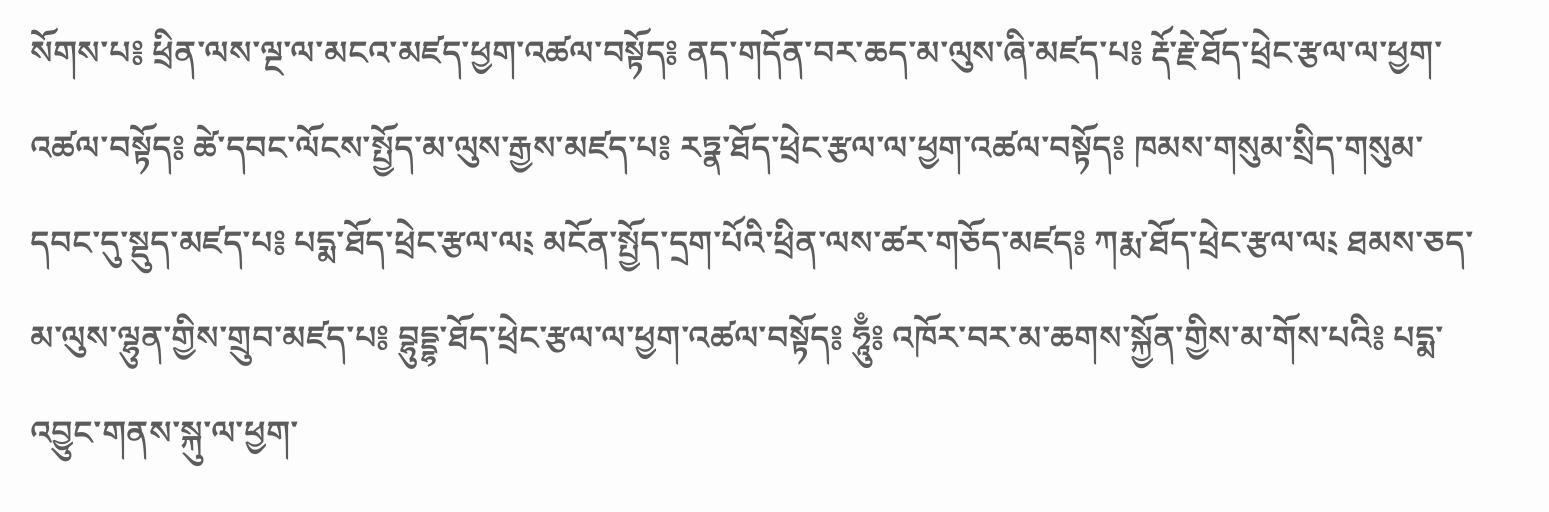སོགས་པ༔ ཕྲིན་ལས་ལྔ་ལ་མངའ་མཛད་ཕྱག་འཚལ་བསྟོད༔ ནད་གདོན་བར་ཆད་མ་ལུས་ཞི་མཛད་པ༔ རྡོ་རྗེ་ཐོད་ཕྲེང་རྩལ་ལ་ཕྱག་འཚལ་བསྟོད༔ ཚེ་དབང་ལོངས་སྤྱོད་མ་ལུས་རྒྱས་མཛད་པ༔ རཏྣ་ཐོད་ཕྲེང་རྩལ་ལ་ཕྱག་འཚལ་བསྟོད༔ ཁམས་གསུམ་སྲིད་གསུམ་དབང་དུ་སྡུད་མཛད་པ༔ པདྨ་ཐོད་ཕྲེང་རྩལ་ལ༴ མངོན་སྤྱོད་དྲག་པོའི་ཕྲིན་ལས་ཚར་གཅོད་མཛད༔ ཀརྨ་ཐོད་ཕྲེང་རྩལ་ལ༴ ཐམས་ཅད་མ་ལུས་ལྷུན་གྱིས་གྲུབ་མཛད་པ༔ བྷུདྡྷ་ཐོད་ཕྲེང་རྩལ་ལ་ཕྱག་འཚལ་བསྟོད༔ ཧཱུྃ༔ འཁོར་བར་མ་ཆགས་སྐྱོན་གྱིས་མ་གོས་པའི༔ པདྨ་འབྱུང་གནས་སྐུ་ལ་ཕྱག་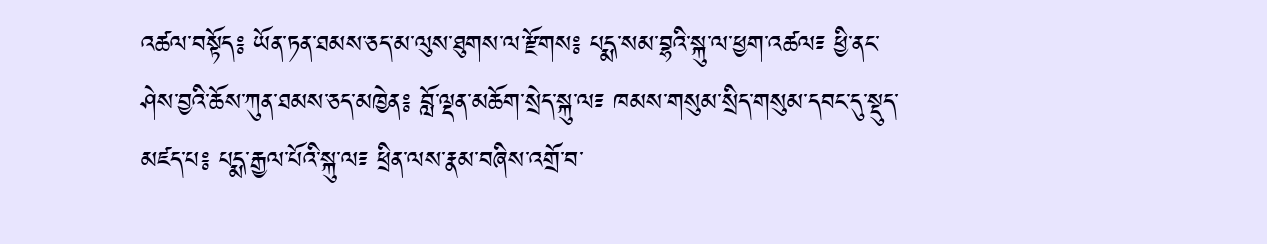འཚལ་བསྟོད༔ ཡོན་ཏན་ཐམས་ཅད་མ་ལུས་ཐུགས་ལ་རྫོགས༔ པདྨ་སམ་བྷའི་སྐུ་ལ་ཕྱག་འཚལ༴ ཕྱི་ནང་ཤེས་བྱའི་ཆོས་ཀུན་ཐམས་ཅད་མཁྱེན༔ བློ་ལྡན་མཆོག་སྲེད་སྐུ་ལ༴ ཁམས་གསུམ་སྲིད་གསུམ་དབང་དུ་སྡུད་མཛད་པ༔ པདྨ་རྒྱལ་པོའི་སྐུ་ལ༴ ཕྲིན་ལས་རྣམ་བཞིས་འགྲོ་བ་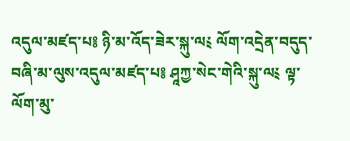འདུལ་མཛད་པ༔ ཉི་མ་འོད་ཟེར་སྐུ་ལ༴ ལོག་འདྲེན་བདུད་བཞི་མ་ལུས་འདུལ་མཛད་པ༔ ཤཱཀྱ་སེང་གེའི་སྐུ་ལ༴ ལྟ་ལོག་མུ་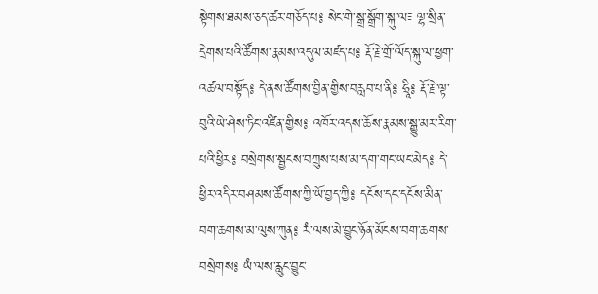སྟེགས་ཐམས་ཅད་ཚར་གཅོད་པ༔ སེང་གེ་སྒྲ་སྒྲོག་སྐུ་ལ༴ ལྷ་སྲིན་དྲེགས་པའི་ཚོགས་རྣམས་འདུལ་མཛད་པ༔ རྡོ་རྗེ་གྲོ་ལོད་སྐུ་ལ་ཕྱག་འཚལ་བསྟོད༔ དེ་ནས་ཚོགས་བྱིན་གྱིས་བརླབ་པ་ནི༔ ཧྲཱི༔ རྡོ་རྗེ་ལྟ་བུའི་ཡེ་ཤེས་ཏིང་འཛིན་གྱིས༔ འཁོར་འདས་ཆོས་རྣམས་སྒྱུ་མར་རིག་པའི་ཕྱིར༔ བསྲེགས་སྦྱངས་བཀྲུས་པས་མ་དག་གང་ཡང་མེད༔ དེ་ཕྱིར་འདིར་བཤམས་ཚོགས་ཀྱི་ཡོ་བྱད་ཀྱི༔ དངོས་དང་དངོས་མིན་བག་ཆགས་མ་ལུས་ཀུན༔ རཾ་ལས་མེ་བྱུང་ཉོན་མོངས་བག་ཆགས་བསྲེགས༔ ཡཾ་ལས་རླུང་བྱུང་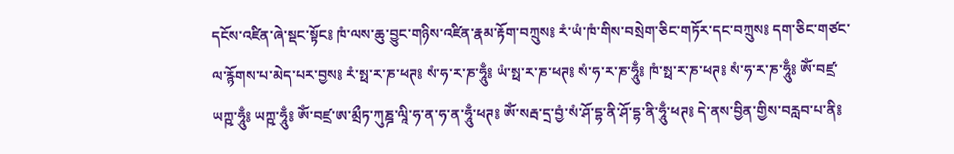དངོས་འཛིན་ཞེ་སྡང་སྟོང༔ ཁཾ་ལས་ཆུ་བྱུང་གཉིས་འཛིན་རྣམ་རྟོག་བཀྲུས༔ རཾ་ཡཾ་ཁཾ་གིས་བསྲེག་ཅིང་གཏོར་དང་བཀྲུས༔ དག་ཅིང་གཙང་ལ་རྙོགས་པ་མེད་པར་བྱས༔ རཾ་སྥ་ར་ཎ་ཕཊ༔ སཾ་ཧ་ར་ཎ་ཧཱུྃ༔ ཡཾ་སྥ་ར་ཎ་ཕཊ༔ སཾ་ཧ་ར་ཎ་ཧཱུྃ༔ ཁཾ་སྥ་ར་ཎ་ཕཊ༔ སཾ་ཧ་ར་ཎ་ཧཱུྃ༔ ཨོཾ་བཛྲ་ཡཀྵ་ཧཱུྃ༔ ཡཀྵ་ཧཱུྃ༔ ཨོཾ་བཛྲ་ཨ་མྲྀཏ་ཀུཎྜ་ལཱི་ཧ་ན་ཧ་ན་ཧཱུྃ་ཕཊ༔ ཨོཾ་སརྦ་དྲ་བྱཾ་སཾ་ཤོ་དྷ་ནི་ཤོ་དྷ་ནི་ཧཱུྃ་ཕཊ༔ དེ་ནས་བྱིན་གྱིས་བརླབ་པ་ནི༔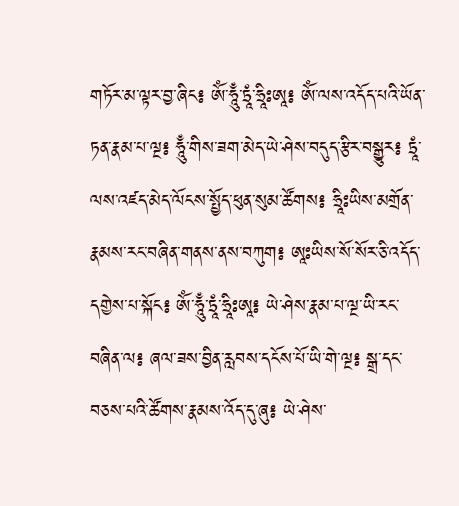གཏོར་མ་ལྟར་བྱ་ཞིང༔ ཨོཾ་ཧཱུྃ་ཏྲཱཾ་ཧྲཱིཿཨཱ༔ ཨོཾ་ལས་འདོད་པའི་ཡོན་ཏན་རྣམ་པ་ལྔ༔ ཧཱུྃ་གིས་ཟག་མེད་ཡེ་ཤེས་བདུད་རྩིར་བསྒྱུར༔ ཏྲཱཾ་ལས་འཛད་མེད་ལོངས་སྤྱོད་ཕུན་སུམ་ཚོགས༔ ཧྲཱིཿཡིས་མགྲོན་རྣམས་རང་བཞིན་གནས་ནས་བཀུག༔ ཨཱཿཡིས་སོ་སོར་ཅི་འདོད་དགྱེས་པ་སྐོང༔ ཨོཾ་ཧཱུྃ་ཏྲཱཾ་ཧྲཱིཿཨཱ༔ ཡེ་ཤེས་རྣམ་པ་ལྔ་ཡི་རང་བཞིན་ལ༔ ཞལ་ཟས་བྱིན་རླབས་དངོས་པོ་ཡི་གེ་ལྔ༔ སྒྲ་དང་བཅས་པའི་ཚོགས་རྣམས་འོད་དུ་ཞུ༔ ཡེ་ཤེས་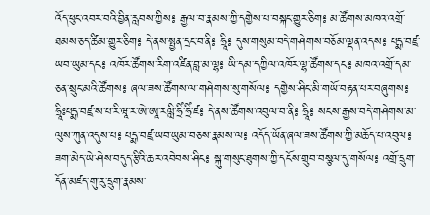འོད་ཕུང་འབར་བའི་བྱིན་རླབས་ཀྱིས༔ རྒྱལ་བ་རྣམས་ཀྱི་དགྱེས་པ་བསྐང་གྱུར་ཅིག༔ མ་ཚོགས་མཁའ་འགྲོ་ཐམས་ཅད་ཚིམ་གྱུར་ཅིག༔ དེ་ནས་སྤྱན་དྲང་བ་ནི༔ ཧྲཱི༔ དུས་གསུམ་བདེ་གཤེགས་བཅོམ་ལྡན་འདས༔ པདྨ་བཛྲ་ཡབ་ཡུམ་དང༔ འཁོར་ཚོགས་རིག་འཛིན་བླ་མ་ལྷ༔ ཡི་དམ་དཀྱིལ་འཁོར་ལྷ་ཚོགས་དང༔ མཁའ་འགྲོ་དམ་ཅན་སྲུང་མའི་ཚོགས༔ ཞལ་ཟས་ཚོགས་ལ་གཤེགས་སུ་གསོལ༔ དགྱེས་ཤིང་མི་གཡོ་བརྟན་པར་བཞུགས༔ ཧྲཱིཿཔདྨ་བཛྲ་ས་པ་རི་ཝཱ་ར་ཨེ་ཨཱ་རལླི་ཧྲིཾ་ཧྲིཾ་ཛ༔ དེ་ནས་ཚོགས་འབུལ་བ་ནི༔ ཧྲཱི༔ སངས་རྒྱས་བདེ་གཤེགས་མ་ལུས་ཀུན་འདུས་པ༔ པདྨ་བཛྲ་ཡབ་ཡུམ་བཅས་རྣམས་ལ༔ འདོད་ཡོན་ཞལ་ཟས་ཚོགས་ཀྱི་མཆོད་པ་འབུལ༔ ཟག་མེད་ཡེ་ཤེས་བདུད་རྩིའི་ཆར་འབེབས་ཤིང༔ སྐུ་གསུང་ཐུགས་ཀྱི་དངོས་གྲུབ་བསྩལ་དུ་གསོལ༔ འགྲོ་དྲུག་དོན་མཛད་གུ་རུ་དྲུག་རྣམས་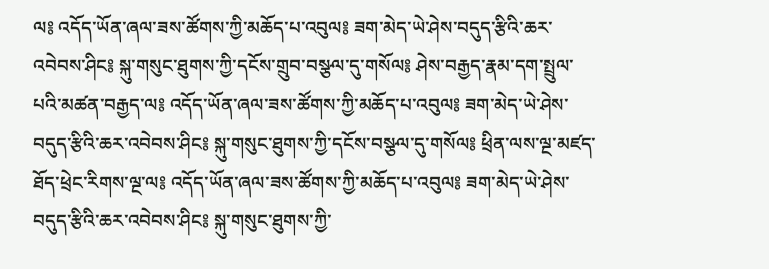ལ༔ འདོད་ཡོན་ཞལ་ཟས་ཚོགས་ཀྱི་མཆོད་པ་འབུལ༔ ཟག་མེད་ཡེ་ཤེས་བདུད་རྩིའི་ཆར་འབེབས་ཤིང༔ སྐུ་གསུང་ཐུགས་ཀྱི་དངོས་གྲུབ་བསྩལ་དུ་གསོལ༔ ཤེས་བརྒྱད་རྣམ་དག་སྤྲུལ་པའི་མཚན་བརྒྱད་ལ༔ འདོད་ཡོན་ཞལ་ཟས་ཚོགས་ཀྱི་མཆོད་པ་འབུལ༔ ཟག་མེད་ཡེ་ཤེས་བདུད་རྩིའི་ཆར་འབེབས་ཤིང༔ སྐུ་གསུང་ཐུགས་ཀྱི་དངོས་བསྩལ་དུ་གསོལ༔ ཕྲིན་ལས་ལྔ་མཛད་ཐོད་ཕྲེང་རིགས་ལྔ་ལ༔ འདོད་ཡོན་ཞལ་ཟས་ཚོགས་ཀྱི་མཆོད་པ་འབུལ༔ ཟག་མེད་ཡེ་ཤེས་བདུད་རྩིའི་ཆར་འབེབས་ཤིང༔ སྐུ་གསུང་ཐུགས་ཀྱི་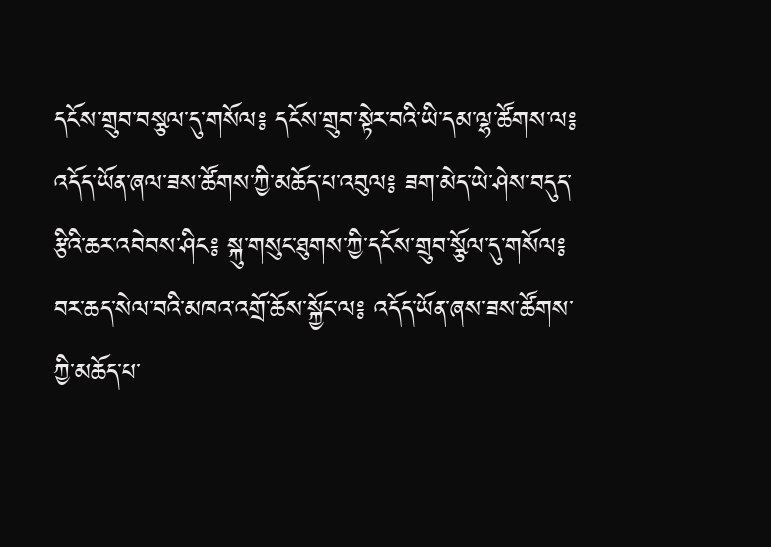དངོས་གྲུབ་བསྩལ་དུ་གསོལ༔ དངོས་གྲུབ་སྟེར་བའི་ཡི་དམ་ལྷ་ཚོགས་ལ༔ འདོད་ཡོན་ཞལ་ཟས་ཚོགས་ཀྱི་མཆོད་པ་འབུལ༔ ཟག་མེད་ཡེ་ཤེས་བདུད་རྩིའི་ཆར་འབེབས་ཤིང༔ སྐུ་གསུང་ཐུགས་ཀྱི་དངོས་གྲུབ་སྩོལ་དུ་གསོལ༔ བར་ཆད་སེལ་བའི་མཁའ་འགྲོ་ཆོས་སྐྱོང་ལ༔ འདོད་ཡོན་ཞས་ཟས་ཚོགས་ཀྱི་མཆོད་པ་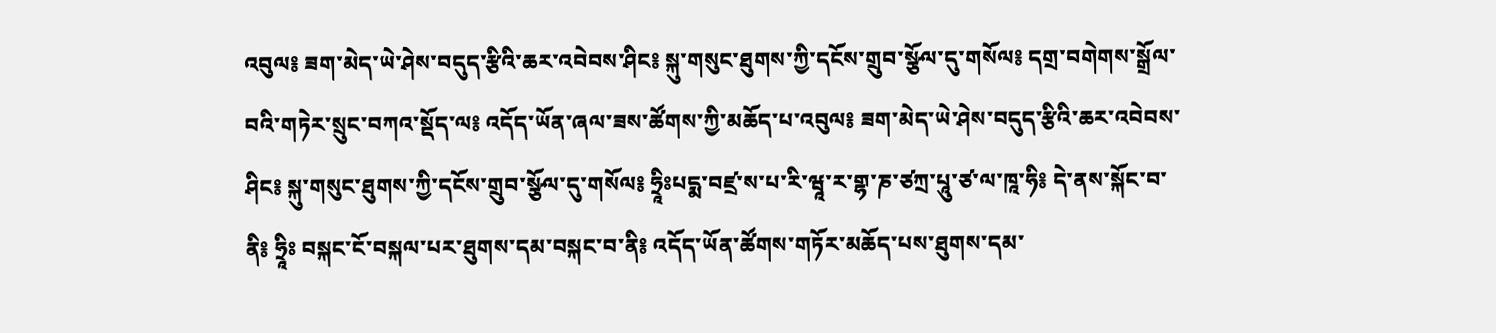འབུལ༔ ཟག་མེད་ཡེ་ཤེས་བདུད་རྩིའི་ཆར་འབེབས་ཤིང༔ སྐུ་གསུང་ཐུགས་ཀྱི་དངོས་གྲུབ་སྩོལ་དུ་གསོལ༔ དགྲ་བགེགས་སྒྲོལ་བའི་གཏེར་སྲུང་བཀའ་སྡོད་ལ༔ འདོད་ཡོན་ཞལ་ཟས་ཚོགས་ཀྱི་མཆོད་པ་འབུལ༔ ཟག་མེད་ཡེ་ཤེས་བདུད་རྩིའི་ཆར་འབེབས་ཤིང༔ སྐུ་གསུང་ཐུགས་ཀྱི་དངོས་གྲུབ་སྩོལ་དུ་གསོལ༔ ཧྲཱིཿཔདྨ་བཛྲ་ས་པ་རི་ཝཱ་ར་གྷ་ཎ་ཙཀྲ་པཱུ་ཙ་ལ་ཁཱ་ཧི༔ དེ་ནས་སྐོང་བ་ནི༔ ཧྲཱིཿ བསྐང་ངོ་བསྐལ་པར་ཐུགས་དམ་བསྐང་བ་ནི༔ འདོད་ཡོན་ཚོགས་གཏོར་མཆོད་པས་ཐུགས་དམ་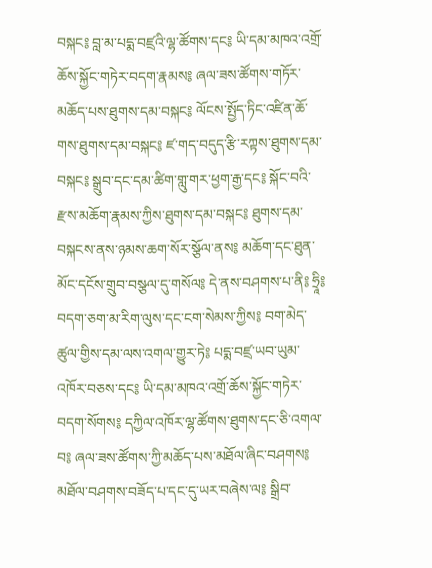བསྐང༔ བླ་མ་པདྨ་བཛྲའི་ལྷ་ཚོགས་དང༔ ཡི་དམ་མཁའ་འགྲོ་ཆོས་སྐྱོང་གཏེར་བདག་རྣམས༔ ཞལ་ཟས་ཚོགས་གཏོར་མཆོད་པས་ཐུགས་དམ་བསྐང༔ ལོངས་སྤྱོད་ཏིང་འཛིན་ཆོ་གས་ཐུགས་དམ་བསྐང༔ ཛ་གད་བདུད་རྩི་རཀྟས་ཐུགས་དམ་བསྐང༔ སྒྲུབ་དང་དམ་ཚིག་གླུ་གར་ཕྱག་རྒྱ་དང༔ སྐོང་བའི་རྫས་མཆོག་རྣམས་ཀྱིས་ཐུགས་དམ་བསྐང༔ ཐུགས་དམ་བསྐངས་ནས་ཉམས་ཆག་སོར་སྩོལ་ནས༔ མཆོག་དང་ཐུན་མོང་དངོས་གྲུབ་བསྩལ་དུ་གསོལ༔ དེ་ནས་བཤགས་པ་ནི༔ ཧྲཱི༔ བདག་ཅག་མ་རིག་ལུས་དང་ངག་སེམས་ཀྱིས༔ བག་མེད་ཚུལ་གྱིས་དམ་ལས་འགལ་གྱུར་ཏེ༔ པདྨ་བཛྲ་ཡབ་ཡུམ་འཁོར་བཅས་དང༔ ཡི་དམ་མཁའ་འགྲོ་ཆོས་སྐྱོང་གཏེར་བདག་སོགས༔ དཀྱིལ་འཁོར་ལྷ་ཚོགས་ཐུགས་དང་ཅི་འགལ་བ༔ ཞལ་ཟས་ཚོགས་ཀྱི་མཆོད་པས་མཐོལ་ཞིང་བཤགས༔ མཐོལ་བཤགས་བཟོད་པ་དང་དུ་ཡར་བཞེས་ལ༔ སྒྲིབ་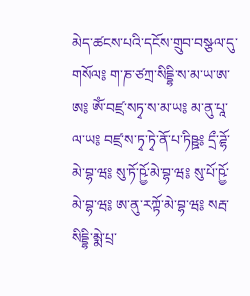མེད་ཚངས་པའི་དངོས་གྲུབ་བསྩལ་དུ་གསོལ༔ ག་ཎ་ཙཀྲ་སིདྡྷི་ས་མ་ཡ་ཨ་ཨ༔ ཨོཾ་བཛྲ་སཏྭ་ས་མ་ཡ༔ མ་ནུ་པཱ་ལ་ཡ༔ བཛྲ་ས་ཏྭ་ཏྭེ་ནོ་པ་ཏིཥྛ༔ དྲྀ་ཌྷོ་མེ་བྷ་ཝ༔ སུ་ཏོ་ཥྱོ་མེ་བྷ་ཝ༔ སུ་པོ་ཥྱོ་མེ་བྷ་ཝ༔ ཨ་ནུ་རཀྟོ་མེ་བྷ་ཝ༔ སརྦ་སིདྡྷི་མྨེ་པྲ་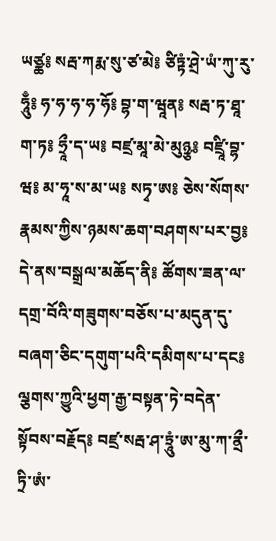ཡཙྪ༔ སརྦ་ཀརྨ་སུ་ཙ་མེ༔ ཙིཏྟཾ་ཤྲེ་ཡཾ་ཀུ་རུ་ཧཱུྃ༔ ཧ་ཧ་ཧ་ཧ་ཧོ༔ བྷ་ག་ཝཱན༔ སརྦ་ཏ་ཐཱ་ག་ཏ༔ ཧྲཱྀ་ད་ཡ༔ བཛྲ་མཱ་མེ་མུཉྩ༔ བཛྲཱི་བྷ་ཝ༔ མ་ཧཱ་ས་མ་ཡ༔ སཏྭ་ཨ༔ ཅེས་སོགས་རྣམས་ཀྱིས་ཉམས་ཆག་བཤགས་པར་བྱ༔ དེ་ནས་བསྒྲལ་མཆོད་ནི༔ ཚོགས་ཟན་ལ་དགྲ་བོའི་གཟུགས་བཅོས་པ་མདུན་དུ་བཞག་ཅིང་དགུག་པའི་དམིགས་པ་དང༔ ལྕགས་ཀྱུའི་ཕྱག་རྒྱ་བསྟན་ཏེ་བདེན་སྟོབས་བརྗོད༔ བཛྲ་སརྦ་ཤ་ཏྲཱུཾ་ཨ་མུ་ཀ་ནྲྀ་ཏྲི་ཨཾ་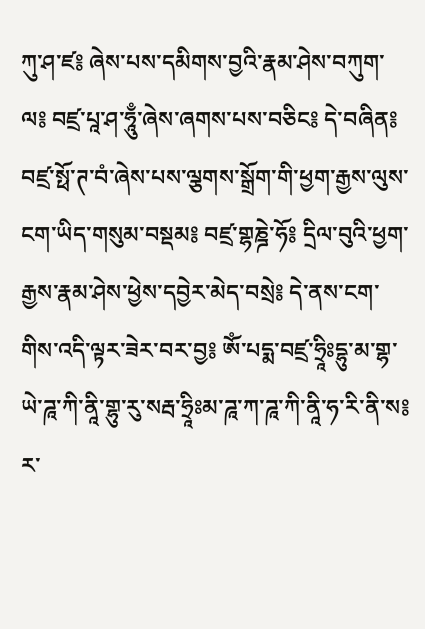ཀུ་ཤ་ཛ༔ ཞེས་པས་དམིགས་བྱའི་རྣམ་ཤེས་བཀུག་ལ༔ བཛྲ་པཱ་ཤ་ཧཱུྃ་ཞེས་ཞགས་པས་བཅིང༔ དེ་བཞིན༔ བཛྲ་སྥོ་ཊ་བཾ་ཞེས་པས་ལྕགས་སྒྲོག་གི་ཕྱག་རྒྱས་ལུས་ངག་ཡིད་གསུམ་བསྡམ༔ བཛྲ་གྷཎྜེ་ཧོ༔ དྲིལ་བུའི་ཕྱག་རྒྱས་རྣམ་ཤེས་ཕྱེས་དབྱེར་མེད་བསྲེ༔ དེ་ནས་ངག་གིས་འདི་ལྟར་ཟེར་བར་བྱ༔ ཨོཾ་པདྨ་བཛྲ་ཧྲཱིཿདྷུ་མ་གྷ་ཡེ་ཌཱ་ཀི་ནཱི་གྷུ་རུ་སརྦ་ཧྲཱིཿམ་ཌཱ་ཀ་ཌཱ་ཀི་ནཱི་ཧ་རི་ནི་ས༔ ར་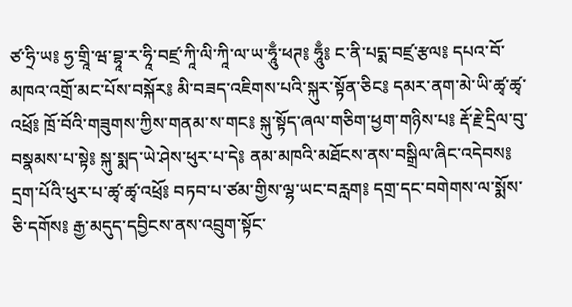ཙ་ཧྲི་ཡ༔ ཧྱ་གྲཱི་ཝ་བྷཱ་ར་ཧཱི་བཛྲ་ཀཱི་ལི་ཀཱི་ལ་ཡ་ཧཱུྃ་ཕཊ༔ ཧཱུྃ༔ ང་ནི་པདྨ་བཛྲ་རྩལ༔ དཔའ་བོ་མཁའ་འགྲོ་མང་པོས་བསྐོར༔ མི་བཟད་འཇིགས་པའི་སྐུར་སྟོན་ཅིང༔ དམར་ནག་མེ་ཡི་ཚྭ་ཚྭ་འཕྲོ༔ ཁྲོ་བོའི་གཟུགས་ཀྱིས་གནམ་ས་གང༔ སྐུ་སྟོད་ཞལ་གཅིག་ཕྱག་གཉིས་པ༔ རྡོ་རྗེ་དྲིལ་བུ་བསྣམས་པ་སྟེ༔ སྐུ་སྨད་ཡེ་ཤེས་ཕུར་པ་དེ༔ ནམ་མཁའི་མཐོངས་ནས་བསྒྲིལ་ཞིང་འདེབས༔ དྲག་པོའི་ཕུར་པ་ཚྭ་ཚྭ་འཕྲོ༔ བཏབ་པ་ཙམ་གྱིས་ལྷ་ཡང་བརླག༔ དགྲ་དང་བགེགས་ལ་སྨོས་ཅི་དགོས༔ རྒྱ་མདུད་དབྱིངས་ནས་འབྲུག་སྟོང་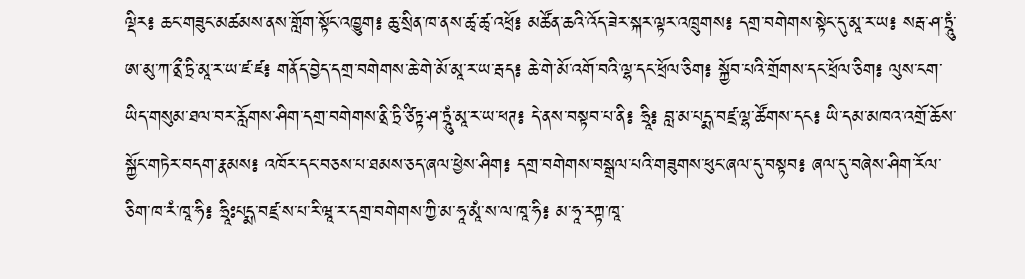ལྡིར༔ ཆང་གཟུང་མཚམས་ནས་གློག་སྟོང་འཁྱུག༔ ཆུ་སྲིན་ཁ་ནས་ཚྭ་ཚྭ་འཕྲོ༔ མཚོན་ཆའི་འོད་ཟེར་སྐར་ལྟར་འཁྲུགས༔ དགྲ་བགེགས་སྟེང་དུ་མཱ་ར་ཡ༔ སརྦ་ཤ་ཏྲཱུཾ་ཨ་མུ་ཀ་ནྲྀ་ཏྲི་མཱ་ར་ཡ་ཛ་ཛ༔ གནོད་བྱེད་དགྲ་བགེགས་ཆེ་གེ་མོ་མཱ་ར་ཡ་རྦད༔ ཆེ་གེ་མོ་འགོ་བའི་ལྷ་དང་ཕྲོལ་ཅིག༔ སྐྱོབ་པའི་གྲོགས་དང་ཕྲོལ་ཅིག༔ ལུས་ངག་ཡིད་གསུམ་ཐལ་བར་རློགས་ཤིག་དགྲ་བགེགས་ནྲི་ཏྲི་ཙིཏྟ་ཤ་ཏྲཱུཾ་མཱ་ར་ཡ་ཕཊ༔ དེ་ནས་བསྟབ་པ་ནི༔ ཧྲཱི༔ བླ་མ་པདྨ་བཛྲ་ལྷ་ཚོགས་དང༔ ཡི་དམ་མཁའ་འགྲོ་ཆོས་སྐྱོང་གཏེར་བདག་རྣམས༔ འཁོར་དང་བཅས་པ་ཐམས་ཅད་ཞལ་ཕྱེས་ཤིག༔ དགྲ་བགེགས་བསྒྲལ་པའི་གཟུགས་ཕུང་ཞལ་དུ་བསྟབ༔ ཞལ་དུ་བཞེས་ཤིག་རོལ་ཅིག་ཁ་རཾ་ཁཱ་ཧི༔ ཧྲཱིཿཔདྨ་བཛྲ་ས་པ་རི་ཝཱ་ར་དགྲ་བགེགས་ཀྱི་མ་ཧཱ་མཱཾ་ས་ལ་ཁཱ་ཧི༔ མ་ཧཱ་རཀྟ་ཁཱ་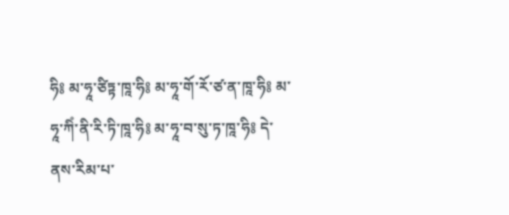ཧི༔ མ་ཧཱ་ཙིཏྟ་ཁཱ་ཧི༔ མ་ཧཱ་གོ་རོ་ཙ་ན་ཁཱ་ཧི༔ མ་ཧཱ་ཀིཾ་ནི་རི་ཏི་ཁཱ་ཧི༔ མ་ཧཱ་བ་སུ་ཏ་ཁཱ་ཧི༔ དེ་ནས་རིམ་པ་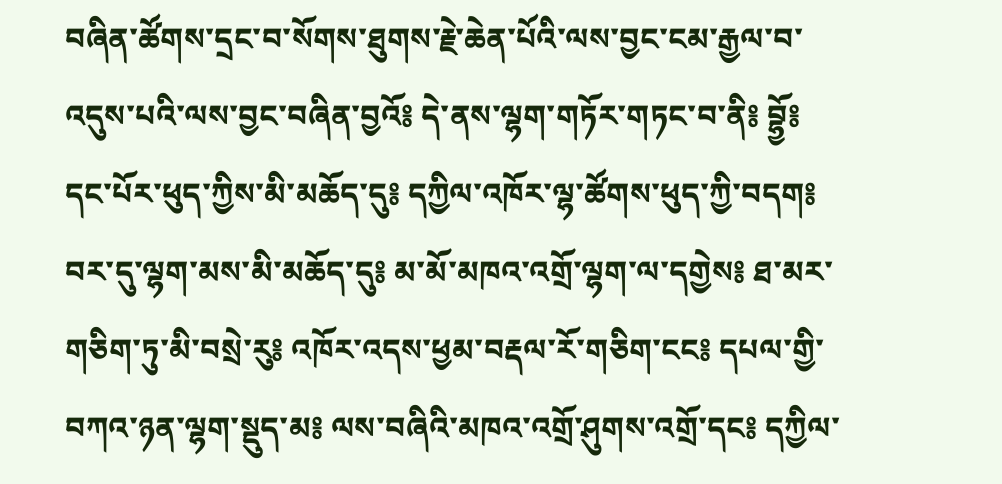བཞིན་ཚོགས་དྲང་བ་སོགས་ཐུགས་རྗེ་ཆེན་པོའི་ལས་བྱང་ངམ་རྒྱལ་བ་འདུས་པའི་ལས་བྱང་བཞིན་བྱའོ༔ དེ་ནས་ལྷག་གཏོར་གཏང་བ་ནི༔ བྷྱོ༔ དང་པོར་ཕུད་ཀྱིས་མི་མཆོད་དུ༔ དཀྱིལ་འཁོར་ལྷ་ཚོགས་ཕུད་ཀྱི་བདག༔ བར་དུ་ལྷག་མས་མི་མཆོད་དུ༔ མ་མོ་མཁའ་འགྲོ་ལྷག་ལ་དགྱེས༔ ཐ་མར་གཅིག་ཏུ་མི་བསྲེ་རུ༔ འཁོར་འདས་ཕྱམ་བརྡལ་རོ་གཅིག་ངང༔ དཔལ་གྱི་བཀའ་ཉན་ལྷག་སྡུད་མ༔ ལས་བཞིའི་མཁའ་འགྲོ་ཤུགས་འགྲོ་དང༔ དཀྱིལ་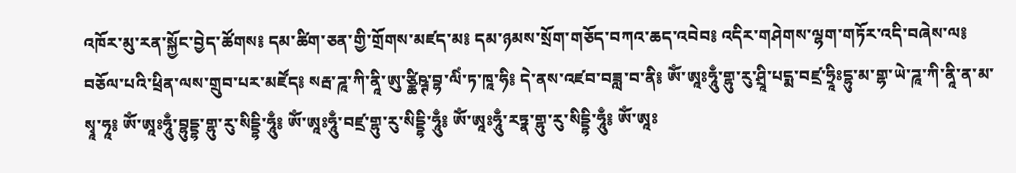འཁོར་མུ་རན་སྐྱོང་བྱེད་ཚོགས༔ དམ་ཚིག་ཅན་གྱི་གྲོགས་མཛད་མ༔ དམ་ཉམས་སྲོག་གཅོད་བཀའ་ཆད་འབེབ༔ འདིར་གཤེགས་ལྷག་གཏོར་འདི་བཞེས་ལ༔ བཅོལ་པའི་ཕྲིན་ལས་གྲུབ་པར་མཛོད༔ སརྦ་ཌཱ་ཀི་ནཱི་ཨུ་ཙྪིཥྚ་བྷ་ལིཾ་ཏ་ཁཱ་ཧི༔ དེ་ནས་འཛབ་བཟླ་བ་ནི༔ ཨོཾ་ཨཱཿཧཱུྃ་གྷུ་རུ་ཤྲཱི་པདྨ་བཛྲ་ཧྲཱིཿདྷུ་མ་གྷ་ཡེ་ཌཱ་ཀི་ནཱི་ན་མ་སྭཱ་ཧཱ༔ ཨོཾ་ཨཱཿཧཱུྃ་བྷུདྡྷ་གྷུ་རུ་སིདྡྷི་ཧཱུྃ༔ ཨོཾ་ཨཱཿཧཱུྃ་བཛྲ་གྷུ་རུ་སིདྡྷི་ཧཱུྃ༔ ཨོཾ་ཨཱཿཧཱུྃ་རཏྣ་གྷུ་རུ་སིདྡྷི་ཧཱུྃ༔ ཨོཾ་ཨཱཿ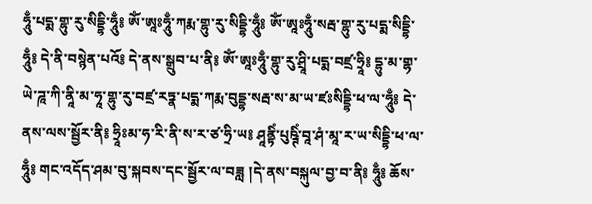ཧཱུྃ་པདྨ་གྷུ་རུ་སིདྡྷི་ཧཱུྃ༔ ཨོཾ་ཨཱཿཧཱུྃ་ཀརྨ་གྷུ་རུ་སིདྡྷི་ཧཱུྃ༔ ཨོཾ་ཨཱཿཧཱུྃ་སརྦ་གྷུ་རུ་པདྨ་སིདྡྷི་ཧཱུྃ༔ དེ་ནི་བསྙེན་པའོ༔ དེ་ནས་སྒྲུབ་པ་ནི༔ ཨོཾ་ཨཱཿཧཱུྃ་གྷུ་རུ་ཤྲཱི་པདྨ་བཛྲ་ཧྲཱི༔ དྷུ་མ་གྷ་ཡེ་ཌཱ་ཀི་ནཱི་མ་ཧཱ་གྷུ་རུ་བཛྲ་རཏྣ་པདྨ་ཀརྨ་བུདྡྷ་སརྦ་ས་མ་ཡ་ཛཿསིདྡྷི་ཕ་ལ་ཧཱུྃ༔ དེ་ནས་ལས་སྦྱོར་ནི༔ ཧྲཱིཿམ་ཧ་རི་ནི་ས་ར་ཙ་ཧྲི་ཡ༔ ཤཱནྟིཾ་པུཥྚིཾ་བཱ་ཤཾ་མཱ་ར་ཡ་སིདྡྷི་ཕ་ལ་ཧཱུྃ༔ གང་འདོད་ཤམ་བུ་སྐབས་དང་སྦྱོར་ལ་བཟླ །དེ་ནས་བསྐུལ་བྱ་བ་ནི༔ ཧཱུྃ༔ ཆོས་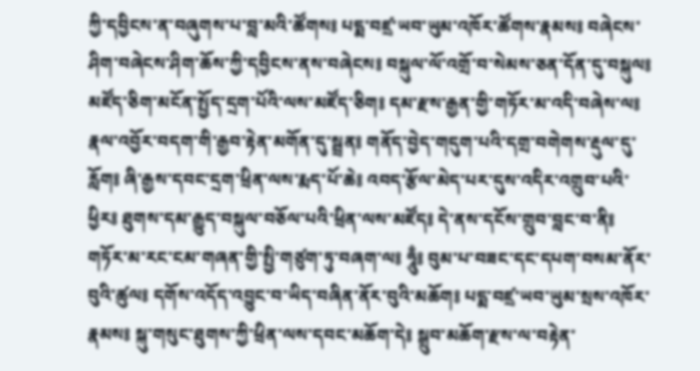ཀྱི་དབྱིངས་ན་བཞུགས་པ་བླ་མའི་ཚོགས༔ པདྨ་བཛྲ་ཡབ་ཡུམ་འཁོར་ཚོགས་རྣམས༔ བཞེངས་ཤིག་བཞེངས་ཤིག་ཆོས་ཀྱི་དབྱིངས་ནས་བཞེངས༔ བསྐུལ་ལོ་འགྲོ་བ་སེམས་ཅན་དོན་དུ་བསྐུལ༔ མཛོད་ཅིག་མངོན་སྤྱོད་དྲག་པོའི་ལས་མཛོད་ཅིག༔ དམ་རྫས་རྒྱན་གྱི་གཏོར་མ་འདི་བཞེས་ལ༔ རྣལ་འབྱོར་བདག་གི་རྒྱབ་རྟེན་མགོན་དུ་སྦྲན༔ གནོད་བྱེད་གདུག་པའི་དགྲ་བགེགས་རྡུལ་དུ་རློག༔ ཞི་རྒྱས་དབང་དྲག་ཕྲིན་ལས་རྨད་པོ་ཆེ༔ འབད་རྩོལ་མེད་པར་དུས་འདིར་འགྲུབ་པའི་ཕྱིར༔ ཐུགས་དམ་རྒྱུད་བསྐུལ་བཅོལ་པའི་ཕྲིན་ལས་མཛོད༔ དེ་ནས་དངོས་གྲུབ་བླང་བ་ནི༔ གཏོར་མ་རང་ངམ་གཞན་གྱི་སྤྱི་གཙུག་ཏུ་བཞག་ལ༔ ཧཱུྃ༔ བུམ་པ་བཟང་དང་དཔག་བསམ་ནོར་བུའི་ཚུལ༔ དགོས་འདོད་འབྱུང་བ་ཡིད་བཞིན་ནོར་བུའི་མཆོག༔ པདྨ་བཛྲ་ཡབ་ཡུམ་སྲས་འཁོར་རྣམས༔ སྐུ་གསུང་ཐུགས་ཀྱི་ཕྲིན་ལས་དབང་མཆོག་དེ༔ སྒྲུབ་མཆོག་རྫས་ལ་བརྟེན་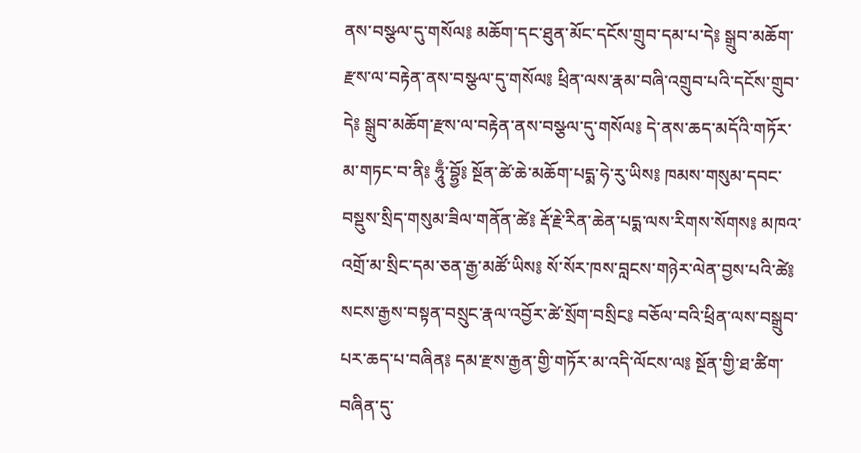ནས་བསྩལ་དུ་གསོལ༔ མཆོག་དང་ཐུན་མོང་དངོས་གྲུབ་དམ་པ་དེ༔ སྒྲུབ་མཆོག་རྫས་ལ་བརྟེན་ནས་བསྩལ་དུ་གསོལ༔ ཕྲིན་ལས་རྣམ་བཞི་འགྲུབ་པའི་དངོས་གྲུབ་དེ༔ སྒྲུབ་མཆོག་རྫས་ལ་བརྟེན་ནས་བསྩལ་དུ་གསོལ༔ དེ་ནས་ཆད་མདོའི་གཏོར་མ་གཏང་བ་ནི༔ ཧཱུྃ་བྷྱོ༔ སྔོན་ཚེ་ཆེ་མཆོག་པདྨ་ཧེ་རུ་ཡིས༔ ཁམས་གསུམ་དབང་བསྡུས་སྲིད་གསུམ་ཟིལ་གནོན་ཚེ༔ རྡོ་རྗེ་རིན་ཆེན་པདྨ་ལས་རིགས་སོགས༔ མཁའ་འགྲོ་མ་སྲིང་དམ་ཅན་རྒྱ་མཚོ་ཡིས༔ སོ་སོར་ཁས་བླངས་གཉེར་ལེན་བྱས་པའི་ཚེ༔ སངས་རྒྱས་བསྟན་བསྲུང་རྣལ་འབྱོར་ཚེ་སྲོག་བསྲིང༔ བཅོལ་བའི་ཕྲིན་ལས་བསྒྲུབ་པར་ཆད་པ་བཞིན༔ དམ་རྫས་རྒྱན་གྱི་གཏོར་མ་འདི་ལོངས་ལ༔ སྔོན་གྱི་ཐ་ཚིག་བཞིན་དུ་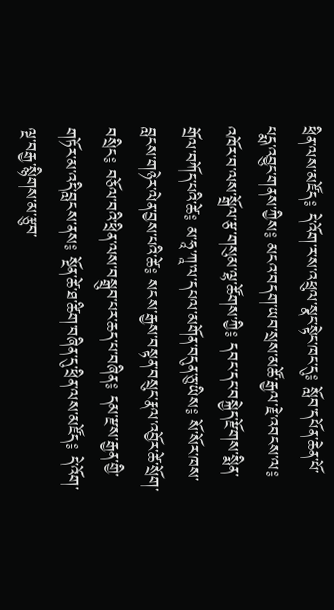ཕྲིན་ལས་མཛོད༔ དེ་འོག་ར་ས་འཕྲུལ་སྣང་སྟེང་ཁང་དུ༔ སློབ་དཔོན་ཆེན་པོ་པདྨ་འབྱུང་གནས་ཀྱིས༔ མངའ་བདག་ཡབ་སྲས་མཚོ་རྒྱལ་རྗེ་འབངས་ལ༔ འཁོར་བ་ལས་སྒྲོལ་རྩ་གསུམ་ལྷ་ཚོགས་ཀྱི༔ དབང་དང་བསྐྱེད་རྫོགས་སྨིན་གྲོལ་བཀོད་པའི་ཚེ༔ མ་ཧཱ་ཀཱ་ལ་དཔལ་མགོན་བདུན་ཅུ་ཡིས༔ སོ་སོར་ཁས་བླངས་གཉེར་ལེན་བྱས་པའི་ཚེ༔ སངས་རྒྱས་བསྟན་བསྲུང་རྣལ་འབྱོར་ཚེ་སྲོག་བསྲིང༔ བཅོལ་བའི་ཕྲིན་ལས་བསྒྲུབ་པར་ཆད་པ་བཞིན༔ དམ་རྫས་རྒྱན་གྱི་གཏོར་མ་འདི་བླངས་ནས༔ སྔོན་ཚེ་ཐ་ཚིག་བཞིན་དུ་ཕྲིན་ལས་མཛོད༔ དེ་འོག་ལྔ་བརྒྱ་སྙིགས་མ་རྩུབ་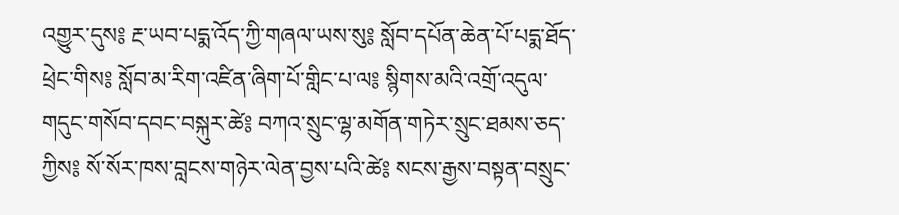འགྱུར་དུས༔ རྔ་ཡབ་པདྨ་འོད་ཀྱི་གཞལ་ཡས་སུ༔ སློབ་དཔོན་ཆེན་པོ་པདྨ་ཐོད་ཕྲེང་གིས༔ སློབ་མ་རིག་འཛིན་ཞིག་པོ་གླིང་པ་ལ༔ སྙིགས་མའི་འགྲོ་འདུལ་གདུང་གསོབ་དབང་བསྐུར་ཚེ༔ བཀའ་སྲུང་ལྷ་མགོན་གཏེར་སྲུང་ཐམས་ཅད་ཀྱིས༔ སོ་སོར་ཁས་བླངས་གཉེར་ལེན་བྱས་པའི་ཚེ༔ སངས་རྒྱས་བསྟན་བསྲུང་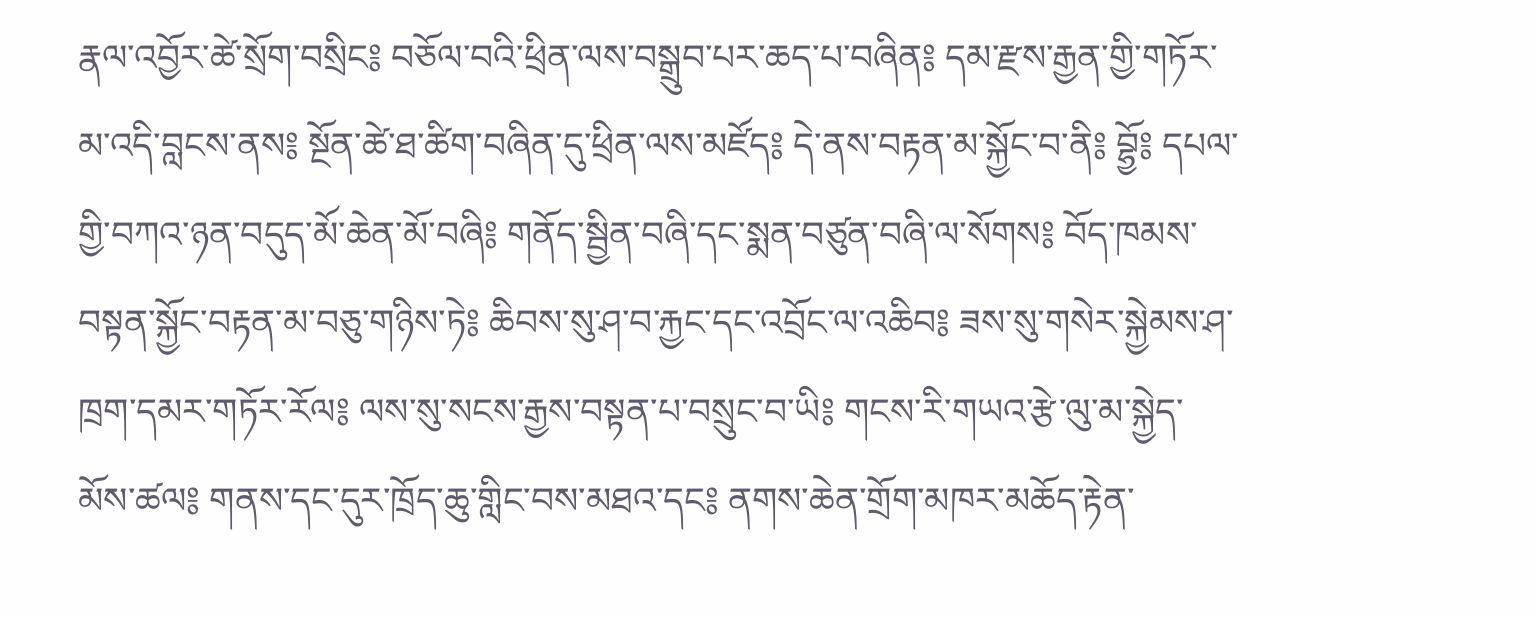རྣལ་འབྱོར་ཚེ་སྲོག་བསྲིང༔ བཅོལ་བའི་ཕྲིན་ལས་བསྒྲུབ་པར་ཆད་པ་བཞིན༔ དམ་རྫས་རྒྱན་གྱི་གཏོར་མ་འདི་བླངས་ནས༔ སྔོན་ཚེ་ཐ་ཚིག་བཞིན་དུ་ཕྲིན་ལས་མཛོད༔ དེ་ནས་བརྟན་མ་སྐྱོང་བ་ནི༔ བྷྱོ༔ དཔལ་གྱི་བཀའ་ཉན་བདུད་མོ་ཆེན་མོ་བཞི༔ གནོད་སྦྱིན་བཞི་དང་སྨན་བཙུན་བཞི་ལ་སོགས༔ བོད་ཁམས་བསྟན་སྐྱོང་བརྟན་མ་བཅུ་གཉིས་ཏེ༔ ཆིབས་སུ་ཤ་བ་རྐྱང་དང་འབྲོང་ལ་འཆིབ༔ ཟས་སུ་གསེར་སྐྱེམས་ཤ་ཁྲག་དམར་གཏོར་རོལ༔ ལས་སུ་སངས་རྒྱས་བསྟན་པ་བསྲུང་བ་ཡི༔ གངས་རི་གཡའ་རྩེ་ལུ་མ་སྐྱེད་མོས་ཚལ༔ གནས་དང་དུར་ཁྲོད་ཆུ་གླིང་བས་མཐའ་དང༔ ནགས་ཆེན་གྲོག་མཁར་མཆོད་རྟེན་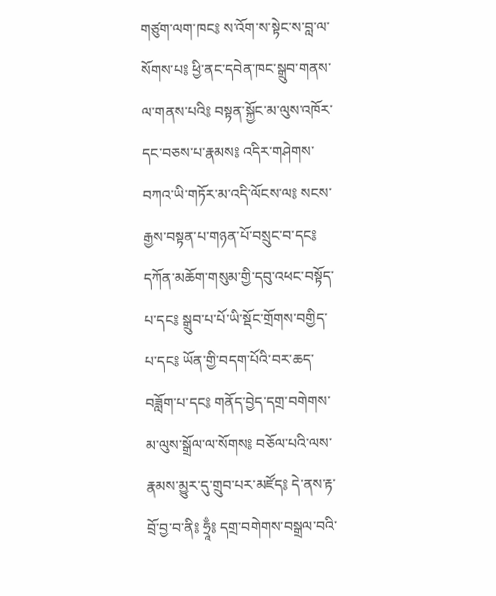གཙུག་ལག་ཁང༔ ས་འོག་ས་སྟེང་ས་བླ་ལ་སོགས་པ༔ ཕྱི་ནང་དབེན་ཁང་སྒྲུབ་གནས་ལ་གནས་པའི༔ བསྟན་སྐྱོང་མ་ལུས་འཁོར་དང་བཅས་པ་རྣམས༔ འདིར་གཤེགས་བཀའ་ཡི་གཏོར་མ་འདི་ལོངས་ལ༔ སངས་རྒྱས་བསྟན་པ་གཉན་པོ་བསྲུང་བ་དང༔ དཀོན་མཆོག་གསུམ་གྱི་དབུ་འཕང་བསྟོད་པ་དང༔ སྒྲུབ་པ་པོ་ཡི་སྡོང་གྲོགས་བགྱིད་པ་དང༔ ཡོན་གྱི་བདག་པོའི་བར་ཆད་བཟློག་པ་དང༔ གནོད་བྱེད་དགྲ་བགེགས་མ་ལུས་སྒྲོལ་ལ་སོགས༔ བཅོལ་པའི་ལས་རྣམས་མྱུར་དུ་གྲུབ་པར་མཛོད༔ དེ་ནས་རྟ་བྲོ་བྱ་བ་ནི༔ ཧྲཱྃ༔ དགྲ་བགེགས་བསྒྲལ་བའི་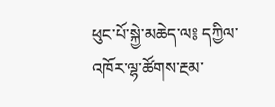ཕུང་པོ་སྐྱེ་མཆེད་ལ༔ དཀྱིལ་འཁོར་ལྷ་ཚོགས་རྔམ་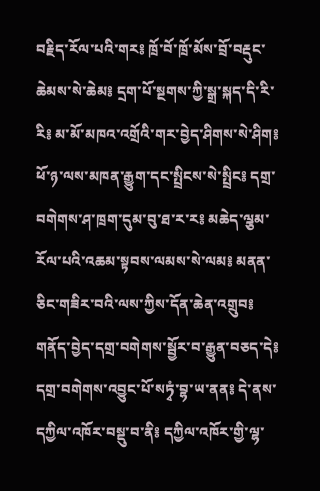བརྗིད་རོལ་པའི་གར༔ ཁྲོ་བོ་ཁྲོ་མོས་བྲོ་བརྡུང་ཆེམས་སེ་ཆེམ༔ དྲག་པོ་སྔགས་ཀྱི་སྒྲ་སྐད་དི་རི་རི༔ མ་མོ་མཁའ་འགྲོའི་གར་བྱེད་ཤིགས་སེ་ཤིག༔ ཕོ་ཉ་ལས་མཁན་རྒྱུག་དང་སྤྲིངས་སེ་སྤྲིང༔ དགྲ་བགེགས་ཤ་ཁྲག་དུམ་བུ་ཐ་ར་ར༔ མཆེད་ལྕམ་རོལ་པའི་འཆམ་སྟབས་ལམས་སེ་ལམ༔ མནན་ཅིང་གཟིར་བའི་ལས་ཀྱིས་དོན་ཆེན་འགྲུབ༔ གནོད་བྱེད་དགྲ་བགེགས་སྦྱོར་བ་རྒྱུན་བཅད་དེ༔ དགྲ་བགེགས་འབྱུང་པོ་སཏྭཾ་བྷ་ཡ་ནན༔ དེ་ནས་དཀྱིལ་འཁོར་བསྡུ་བ་ནི༔ དཀྱིལ་འཁོར་གྱི་ལྷ་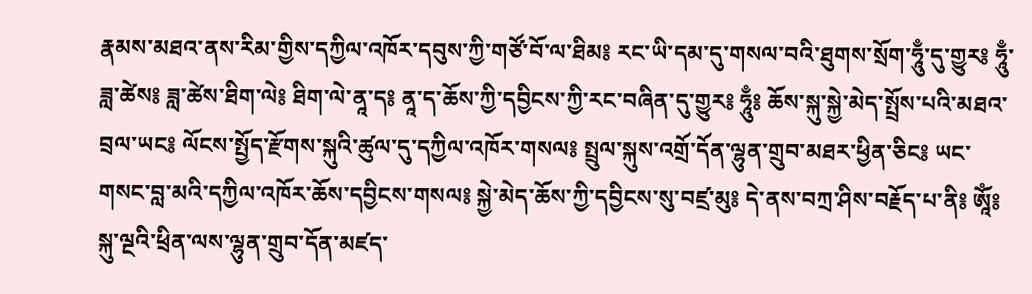རྣམས་མཐའ་ནས་རིམ་གྱིས་དཀྱིལ་འཁོར་དབུས་ཀྱི་གཙོ་བོ་ལ་ཐིམ༔ རང་ཡི་དམ་དུ་གསལ་བའི་ཐུགས་སྲོག་ཧཱུྃ་དུ་གྱུར༔ ཧཱུྃ་ཟླ་ཚེས༔ ཟླ་ཚེས་ཐིག་ལེ༔ ཐིག་ལེ་ནཱ་ད༔ ནཱ་ད་ཆོས་ཀྱི་དབྱིངས་ཀྱི་རང་བཞིན་དུ་གྱུར༔ ཧཱུྃ༔ ཆོས་སྐུ་སྐྱེ་མེད་སྤྲོས་པའི་མཐའ་བྲལ་ཡང༔ ལོངས་སྤྱོད་རྫོགས་སྐུའི་ཚུལ་དུ་དཀྱིལ་འཁོར་གསལ༔ སྤྲུལ་སྐུས་འགྲོ་དོན་ལྷུན་གྲུབ་མཐར་ཕྱིན་ཅིང༔ ཡང་གསང་བླ་མའི་དཀྱིལ་འཁོར་ཆོས་དབྱིངས་གསལ༔ སྐྱེ་མེད་ཆོས་ཀྱི་དབྱིངས་སུ་བཛྲ་མུ༔ དེ་ནས་བཀྲ་ཤིས་བརྗོད་པ་ནི༔ ཨཱོཾ༔ སྐུ་ལྔའི་ཕྲིན་ལས་ལྷུན་གྲུབ་དོན་མཛད་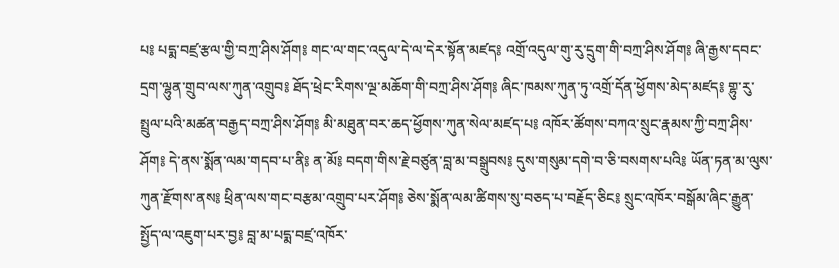པ༔ པདྨ་བཛྲ་རྩལ་གྱི་བཀྲ་ཤིས་ཤོག༔ གང་ལ་གང་འདུལ་དེ་ལ་དེར་སྟོན་མཛད༔ འགྲོ་འདུལ་གུ་རུ་དྲུག་གི་བཀྲ་ཤིས་ཤོག༔ ཞི་རྒྱས་དབང་དྲག་ལྷུན་གྲུབ་ལས་ཀུན་འགྲུབ༔ ཐོད་ཕྲེང་རིགས་ལྔ་མཆོག་གི་བཀྲ་ཤིས་ཤོག༔ ཞིང་ཁམས་ཀུན་ཏུ་འགྲོ་དོན་ཕྱོགས་མེད་མཛད༔ གྷུ་རུ་སྤྲུལ་པའི་མཚན་བརྒྱད་བཀྲ་ཤིས་ཤོག༔ མི་མཐུན་བར་ཆད་ཕྱོགས་ཀུན་སེལ་མཛད་པ༔ འཁོར་ཚོགས་བཀའ་སྲུང་རྣམས་ཀྱི་བཀྲ་ཤིས་ཤོག༔ དེ་ནས་སྨོན་ལམ་གདབ་པ་ནི༔ ན་མོ༔ བདག་གིས་རྗེ་བཙུན་བླ་མ་བསྒྲུབས༔ དུས་གསུམ་དགེ་བ་ཅི་བསགས་པའི༔ ཡོན་ཏན་མ་ལུས་ཀུན་རྫོགས་ནས༔ ཕྲིན་ལས་གང་བརྩམ་འགྲུབ་པར་ཤོག༔ ཅེས་སྨོན་ལམ་ཚིགས་སུ་བཅད་པ་བརྗོད་ཅིང༔ སྲུང་འཁོར་བསྒོམ་ཞིང་རྒྱུན་སྤྱོད་ལ་འཇུག་པར་བྱ༔ བླ་མ་པདྨ་བཛྲ་འཁོར་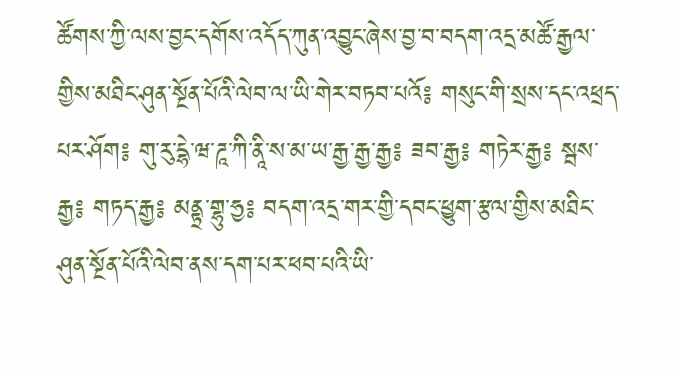ཚོགས་ཀྱི་ལས་བྱང་དགོས་འདོད་ཀུན་འབྱུང་ཞེས་བྱ་བ་བདག་འདྲ་མཚོ་རྒྱལ་གྱིས་མཐིང་ཤུན་སྔོན་པོའི་ལེབ་ལ་ཡི་གེར་བཏབ་པའོ༔ གསུང་གི་སྲས་དང་འཕྲད་པར་ཤོག༔ གུ་རུ་དྷེ་ཝ་ཌཱ་ཀི་ནཱི་ས་མ་ཡ་རྒྱ་རྒྱ་རྒྱ༔ ཟབ་རྒྱ༔ གཏེར་རྒྱ༔ སྦས་རྒྱ༔ གཏད་རྒྱ༔ མནྟྲ་གྷུ་ཧྱ༔ བདག་འདྲ་གར་གྱི་དབང་ཕྱུག་རྩལ་གྱིས་མཐིང་ཤུན་སྔོན་པོའི་ལེབ་ནས་དག་པར་ཕབ་པའི་ཡི་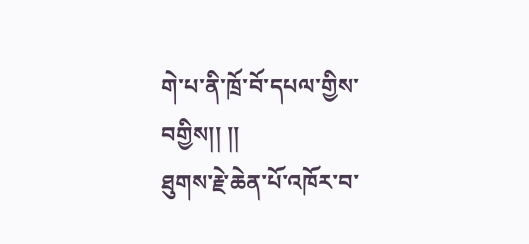གེ་པ་ནི་ཁྲོ་བོ་དཔལ་གྱིས་བགྱིས།། །།
ཐུགས་རྗེ་ཆེན་པོ་འཁོར་བ་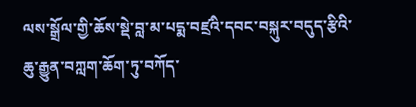ལས་སྒྲོལ་གྱི་ཆོས་སྡེ་བླ་མ་པདྨ་བཛྲའི་དབང་བསྐུར་བདུད་རྩིའི་ཆུ་རྒྱུན་བཀླག་ཆོག་ཏུ་བཀོད་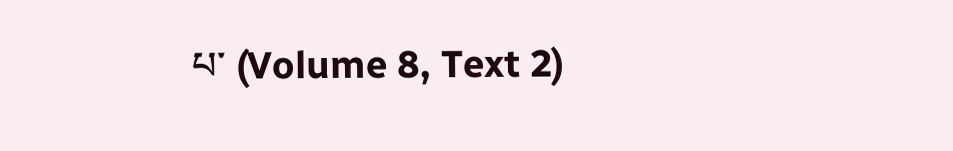པ་ (Volume 8, Text 2)